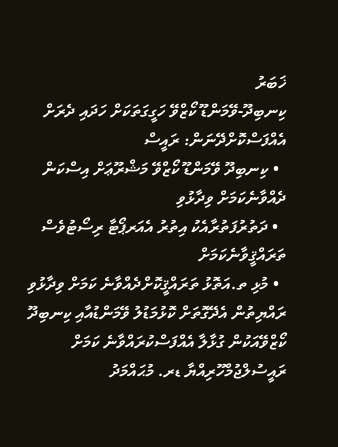ޚަބަރު
ކިނބިދޫ-ވޭމަންޑޫ ކޯޒްވޭ ހަގީގަތަކަށް ހަދައި ދެރަށް އެއްފަސްކޮށްދޭނަން: ރައީސް
  • ކިނބިދޫ ވޭމަންޑޫ ކޯޒްވޭ މަޝްރޫޢަށް އިސްކަން ދެއްވާނެކަމަށް ވިދާޅުވި
  • ދަތުރުފަތުރާއެކު އިތުރު އެއަރޕޯޓާ ރިސޯޓުވެސް ތަރައްޤީވާނެކަމަށް
  • މުޅި ތ.އަތޮޅު ތަރައްޤީކޮށްދެއްވާނެ ކަމަށް ވިދާޅުވި
ރައްޔިތުން އެދޭގޮތަށް ކޮޅުމަޑުލު ވޭމަންޑުއާއި ކިނބިދޫ ކޯޒްވޭއަކުން ގުޅާލާ އެއްފަސްކުރައްވާނެ ކަމަށް ރައީސުލްޖުމްހޫރިއްޔާ ޑރ. މުޙައްމަދު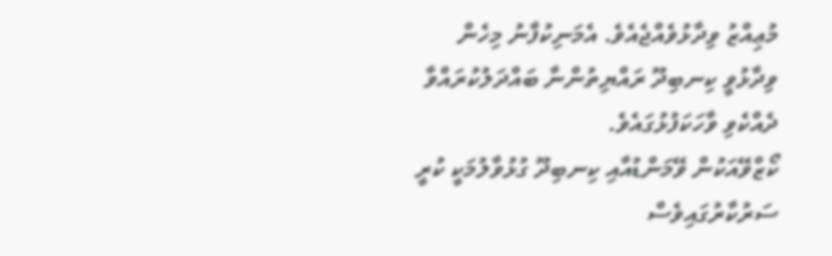މުޢިއްޒު ވިދާޅުވެއްޖެއެވެ. އެމަނިކުފާނު މިހެން ވިދާޅުވީ ކިނބިދޫ ރައްޔިތުންނާ ބައްދަލުކުރައްވާ ދެއްކެވި ވާހަކަފުޅުގައެވެ.
ކޯޒްވޭއަކުން ވޭމަންޑުއާއި ކިނބިދޫ ގުޅުވާލުމަކީ ކުރީ ސަރުކާރުގައިވެސް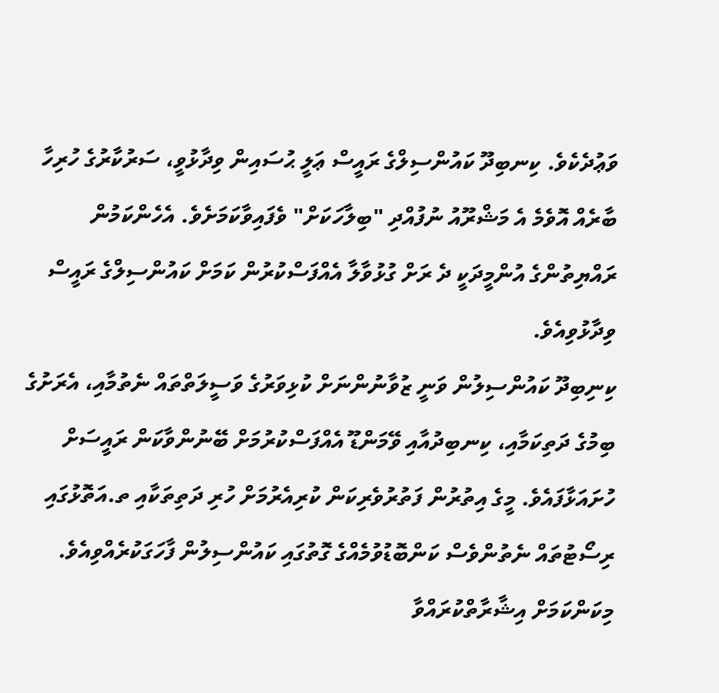ވަޢުދެކެވެ. ކިނބިދޫ ކައުންސިލްގެ ރައީސް ޢަލީ ޙުސައިން ވިދާޅުވީ، ސަރުކާރުގެ ހުރިހާ ބާރެއް އޮވެމެ އެ މަޝްރޫއު ނުފުއްދި "ބިލާހަކަށް" ވެފައިވާކަމަށެވެ. އެހެންކަމުން ރައްޔިތުންގެ އުންމީދަކީ ދެ ރަށް ގުޅުވާލާ އެއްފަސްކުރުން ކަމަށް ކައުންސިލްގެ ރައީސް ވިދާޅުވިއެވެ.
ކިނިބިދޫ ކައުންސިލުން ވަނީ ޒުވާނުންނަށް ކުޅިވަރުގެ ވަސީލަތްތައް ނެތުމާއި، އެރަށުގެ ބިމުގެ ދަތިކަމާއި، ކިނބިދުއާއި ވޭމަންޑޫ އެއްފަސްކުރުމަށް ބޭނުންވާކަން ރައީސަށް ހުށައަޅާފައެވެ. މީގެ އިތުރުން ފަތުރުވެރިކަން ކުރިއެރުމަށް ހުރި ދަތިތަކާއި ތ.އަތޮޅުގައި ރިސޯޓުތައް ނެތުންވެސް ކަންބޮޑުވުމެއްގެ ގޮތުގައި ކައުންސިލުން ފާހަގަކުރެއްވިއެވެ.
މިކަންކަމަށް އިޝާރާތްކުރައްވާ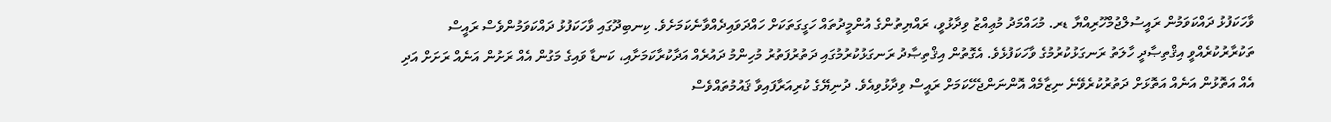ވާހަކަފުޅު ދައްކަވަމުން ރައީސުލްޖުމްހޫރިއްޔާ ޑރ. މުޙައްމަދު މުޢިއްޒު ވިދާޅުވީ، ރައްޔިތުންގެ އުންމީދުތައް ހަގީގަތަކަށް ހައްދަވައިދެއްވާނެކަމަށެވެ. ކިނބިދޫގައި ވާހަކަފުޅު ދައްކަވަމުންވެސް ރައީސް ތަކުރާރުކުރެއްވީ އިޤްތިޞާދީ ހާލަތު ރަނގަޅުކުރުމުގެ ވާހަކަފުޅެވެ. އެގޮތުން އިޤްތިޞާދު ރަނގަޅުކުރުމުގައި ދަތުރުފަތުރު މުހިންމު ދައުރެއް އަދާކުރާކަމަށާއި، ކަނޑާ ވައިގެ މަގުން އެއް ރަށުން އަނެއް ރަށަށް އަދި އެއް އަތޮޅުން އަނެއް އަތޮޅަށް ދަތުރުކުރެވޭނެ ނިޒާމެއް އޮންނަންޖެހޭކަމަށް ރައީސް ވިދާޅުވިއެވެ. ދުނިޔޭގެ ކުރިއަރާފައިވާ ޤައުމުތައްވެސް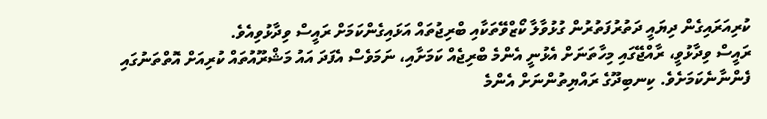ކުރިއަރައިގެން ދިޔައީ ދަތުރުފަތުރުން ގުޅުވާލާ ކޯޒްވޭތަކާއި ބްރިޖުތައް އަޅައިގެންކަމަށް ރައީސް ވިދާޅުވިއެވެ.
ރައީސް ވިދާޅުވީ، ރާއްޖޭގައި މިހާތަނަށް އެޅުނީ އެންމެ ބްރިޖެއް ކަމަށާއި، ނަމަވެސް އެފަދަ އައު މަޝްރޫއުތައް ކުރިއަށް އޮތްތަނުގައި ފެންނާނެކަމަށެވެ. ކިނބިދޫގެ ރައްޔިތުންނަށް އެންމެ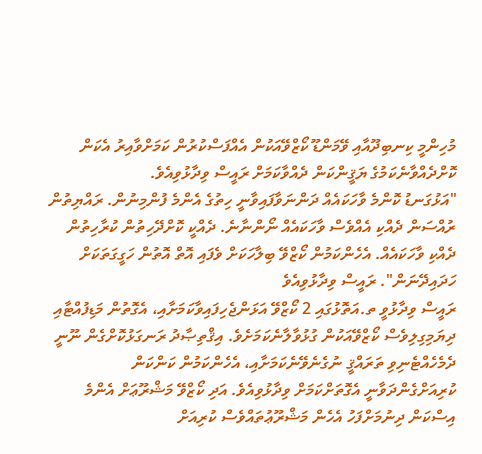މުހިންމީ ކިނބިދޫއާއި ވޭމަންޑޫ ކޯޒްވޭއަކުން އެއްފަސްކުރުން ކަމަށްވާއިރު އެކަން ކޮށްދެއްވާނެކަމުގެ ޔަޤީންކަން ދެއްވާކަމަށް ރައީސް ވިދާޅުވިއެވެ.
"އަޅުގަނޑު ކޮންމެ ވާހަކައެއް ދަންނަވާފައިވާނީ ހިތުގެ އެންމެ ފުންމިނުން. ރައްޔިތުން ރުއްސަން ދެއްކި އެއްވެސް ވާހަކައެއް ނޯންނާނެ. ދެއްކީ ކޮށްދޭހިތުން ކުރާހިތުން ދެއްކި ވާހަކައެއް. އެހެންކަމުން ކޯޒްވޭ ބިލާހަކަށް ވެފައި އޮތް އޮތުން ހަގީގަތަކަށް ހަދައިދޭނަން". ރައީސް ވިދާޅުވިއެވެ
ރައީސް ވިދާޅުވީ ތ.އަތޮޅުގައި 2 ކޯޒްވޭ އަޅަންޖެހިފައިވާކަމަށާއި، އެގޮތުން މަޑިފުއްޓާއި ދިޔަމިގިލިވެސް ކޯޒްވޭއަކުން ގުޅުވާލާނެކަމަށެވެ. އިޤްތިޞާދު ރަނގަޅުކޮށްގެން ނޫނީ ދެމެހެއްޓެނިވި ތަރައްޤީ ނުގެނެވޭނެކަމަށާއި، އެހެންކަމުން ކަންކަން ކުރިއަށްގެންދަވާނީ އެގޮތަށްކަމަށް ވިދާޅުވިއެވެ. އަދި ކޯޒްވޭ މަޝްރޫޢަށް އެންމެ އިސްކަން ދިނުމަށްފަހު އެހެން މަޝްރޫޢުތައްވެސް ކުރިއަށް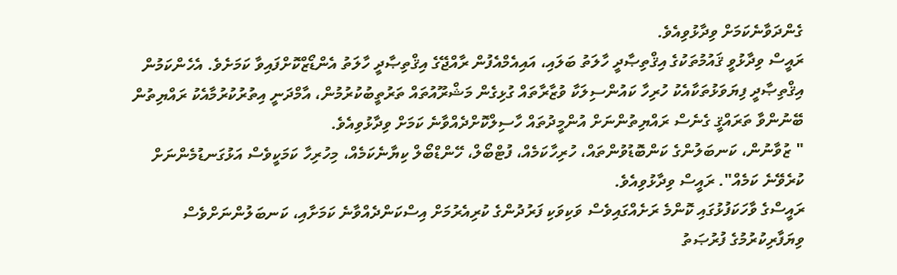ގެންދަވާނެކަމަށް ވިދާޅުވިއެވެ.
ރައީސް ވިދާޅުވީ ޤައުމުތަކުގެ އިޤްތިޞާދީ ހާލަތު ބަލައި، އައިއެމްއެފުން ރާއްޖޭގެ އިޤްތިޞާދީ ހާލަތު އެންޑޯޒްކޮށްފައިވާ ކަމަށެވެ. އެހެންކަމުން އިޤްތިޞާދީ ފިޔަވަޅުތަކާއެކު ހުރިހާ ކައުންސިލަކާ ވުޒާރާތައް ގުޅިގެން މަޝްރޫއުތައް ތަރުތީބުކުރުމުން، އާމްދަނީ އިތުރުކުރުމާއެކު ރައްޔިތުން ބޭނުންވާ ތަރައްޤީ ގެނެސް ރައްޔިތުންނަށް އުންމީދުތައް ހާސިލްކޮށްދެއްވާނެ ކަމަށް ވިދާޅުވިއެވެ.
" ޒުވާނުން، ކަނބަލުންގެ ކަންބޮޑުވުންތައް، ހުރިހާކަމެއް، ފުޓްބޯލް، ހޭންޑްބޯލް ކިޔާނެކަމެއް، މިހުރިހާ ކަމަކީވެސް އަޅުގަނޑުމެންނަށް ކުރެވޭނެ ކަމެއް". ރައީސް ވިދާޅުވިއެވެ.
ރައީސްގެ ވާހަކަފުޅުގައި ކޮންމެ ރަށެއްގައިވެސް ވަކިވަކި ފަރުދުންގެ ކުރިއެރުމަށް އިސްކަންދެއްވާނެ ކަމަށާއި، ކަނބަލުންނަށްވެސް ވިޔަފާރިކުރުމުގެ ފުރުޞަތު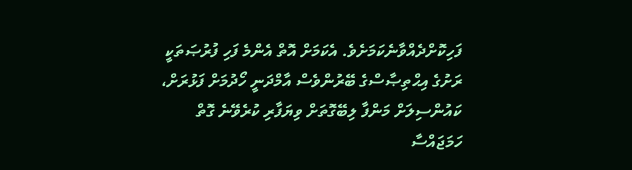ފަހިކޮށްދެއްވާނެކަމަށެވެ. އެކަމަށް އޮތް އެންމެ ފަހި ފުރުޞަތަކީ ރަށުގެ އިޙްތިޞާސްގެ ބޭރުންވެސް އާމްދަނީ ހޯދުމަށް ފަޅުރަށް، ކައުންސިލަށް މަންފާ ލިބޭގޮތަށް ވިޔަފާރި ކުރެވޭނެ ގޮތް ހަމަޖައްސާ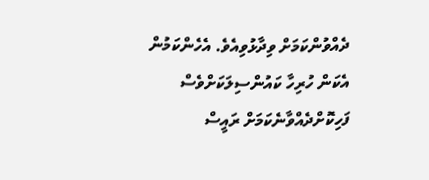ދެއްވުންކަމަށް ވިދާޅުވިއެވެ. އެހެންކަމުން އެކަން ހުރިހާ ކައުންސިލަކަށްވެސް ފަހިކޮށްދެއްވާނެކަމަށް ރައީސް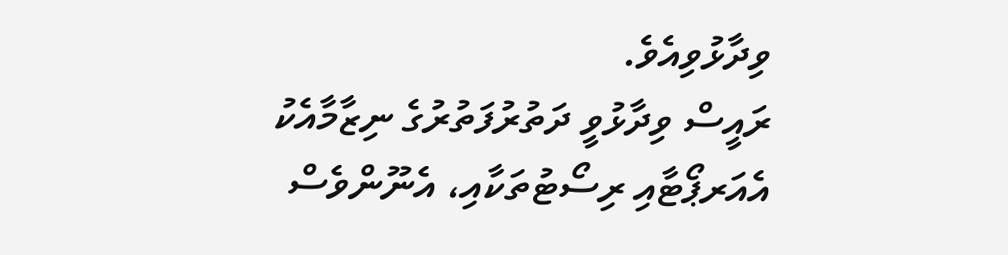ވިދާޅުވިއެވެ.
ރައީސް ވިދާޅުވީ ދަތުރުފަތުރުގެ ނިޒާމާއެކު އެއަރޕޯޓާއި ރިސޯޓުތަކާއި، އެނޫންވެސް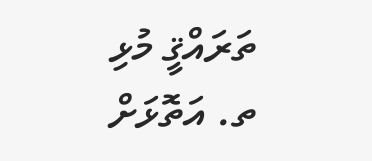ތަރައްޤީ މުޅި
ތ. އަތޮޅަށް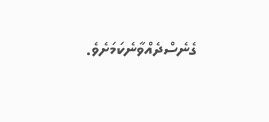ގެނެސްދެއްވާނެކަމަށެވެ.